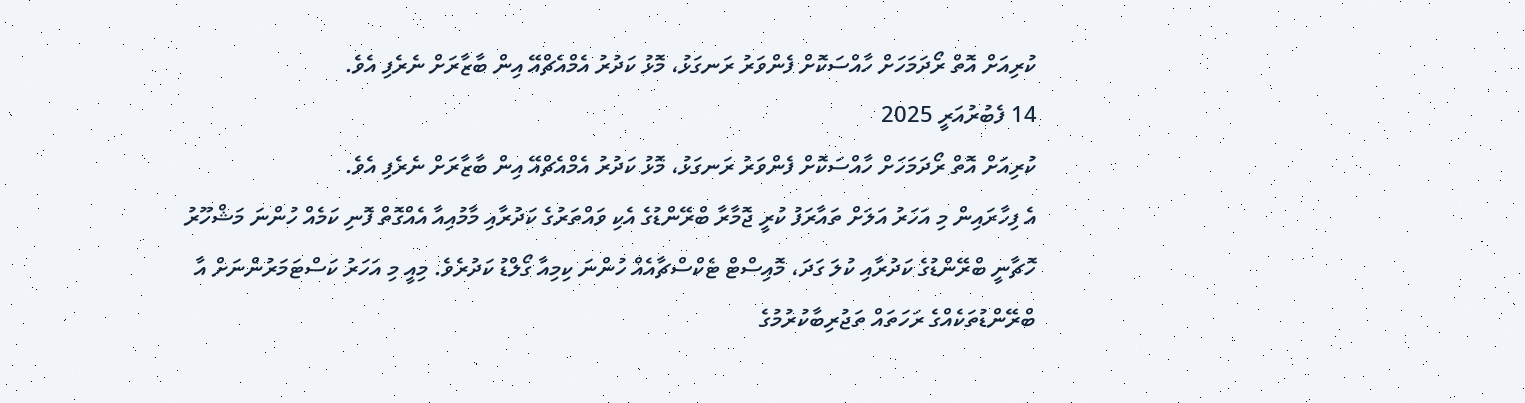ކުރިއަށް އޮތް ރޯދަމަހަށް ހާއްސަކޮށް ފެންވަރު ރަނގަޅު، މޮޅު ކަދުރު އެމްއެޗްއޭ އިން ބާޒާރަށް ނެރެފި އެވެ.
14 ފެބުރުއަރީ 2025
ކުރިއަށް އޮތް ރޯދަމަހަށް ހާއްސަކޮށް ފެންވަރު ރަނގަޅު، މޮޅު ކަދުރު އެމްއެޗްއޭ އިން ބާޒާރަށް ނެރެފި އެވެ.
އެ ފިހާރައިން މި އަހަރު އަލަށް ތައާރަފު ކުރީ ޖޮމާރާ ބްރޭންޑުގެ އެކި ވައްތަރުގެ ކަދުރާއި މާމުއިއާ އެއްގޮތް ފޮނި ކަމެއް ހުންނަ މަޝްހޫރު ހޮޗާނީ ބްރޭންޑުގެ ކަދުރާއި ކުލަ ގަދަ، މޮއިސްޓް ޓެކްސްޗާއެއް ހުންނަ ކިމިއާ ގޯލްޑު ކަދުރެވެ. މިއީ މި އަހަރު ކަސްޓަމަރުންނަށް އާ ބްރޭންޑުތަކެއްގެ ރަހަތައް ތަޖުރިބާކުރުމުގެ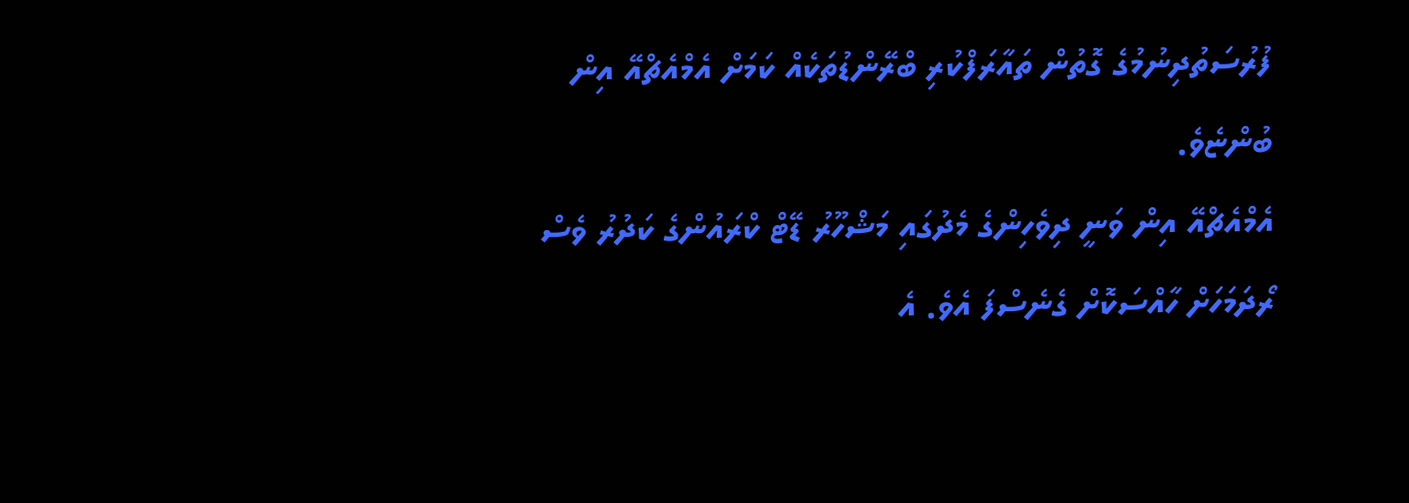ފުރުސަތުދިނުމުގެ ގޮތުން ތައާރަފްކުރި ބްރޭންޑުތަކެއް ކަމަށް އެމްއެޗްއޭ އިން ބުންޏެވެ.
އެމްއެޗްއޭ އިން ވަނީ ދިވެހިންގެ މެދުގައި މަޝްހޫރު ޑޭޓް ކްރައުންގެ ކަދުރު ވެސް ރޯދަމަހަށް ހާއްސަކޮށް ގެނެސްފަ އެވެ. އެ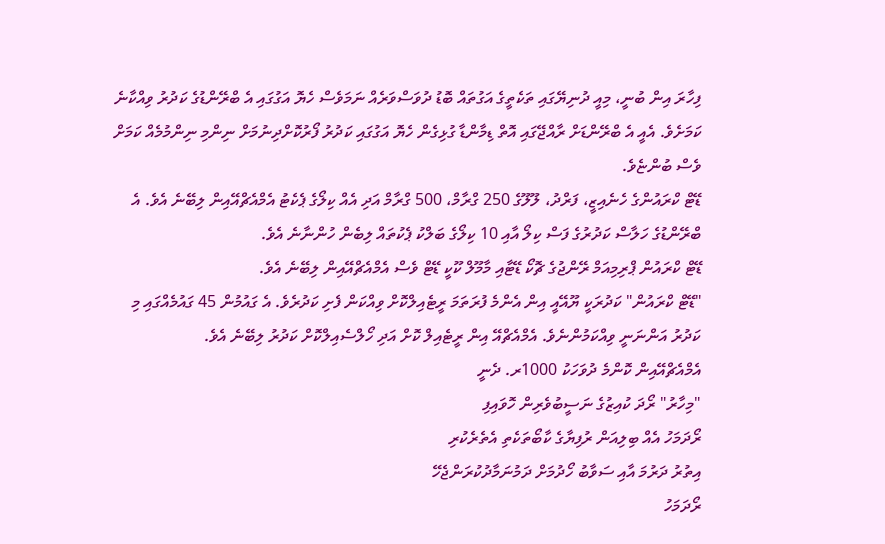ފިހާރަ އިން ބުނީ، މިއީ ދުނިޔޭގައި ތަކެތީގެ އަގުތައް ބޮޑު ދުވަސްވަރެއް ނަމަވެސް ހެޔޮ އަގުގައި އެ ބްރޭންޑުގެ ކަދުރު ވިއްކާނެ ކަމަށެވެ. އެއީ އެ ބްރޭންޑަށް ރާއްޖޭގައި އޮތް ޑިމާންޑާ ގުޅިގެން ހެޔޮ އަގުގައި ކަދުރު ފޯރުކޮށްދިނުމަށް ނިންމި ނިންމުމެއް ކަމަށް ވެސް ބުންޏެވެ.
ޑޭޓް ކްރައުންގެ ހެނެއިޒީ، ފަރްދު، ލޫލޫގެ 250 ގްރާމް، 500 ގްރާމް އަދި އެއް ކިލޯގެ ޕެކެޓު އެމްއެޗްއޭއިން ލިބޭނެ އެވެ. އެ ބްރޭންޑުގެ ހަލާސް ކަދުރުގެ ފަސް ކިލޯ އާއި 10 ކިލޯގެ ބަލްކު ޕެކުތައް ލިބެން ހުންނާނެ އެވެ.
ޑޭޓް ކްރައުން ޕްރިމިއަމް ރޭންޖުގެ ޗޮކޯ ޑޭޓާއި މާމޫލް ކޫކީ ޑޭޓް ވެސް އެމްއެޗްއޭއިން ލިބޭނެ އެވެ.
"ޑޭޓް ކްރައުން" ކަދުރަކީ ޔޫއޭއީ އިން އެންމެ ފުރަތަމަ ރީޓެއިލްކޮށް ވިއްކަން ފެށި ކަދުރެވެ. އެ ގައުމުން 45 ގައުމެއްގައި މި ކަދުރު އަންނަނީ ވިއްކަމުންނެވެ. އެމްއެޗްއޭ އިން ރީޓެއިލް ކޮށް އަދި ހޯލްސެއިލްކޮށް ކަދުރު ލިބޭނެ އެވެ.
އެމްއެޗްއޭއިން ކޮންމެ ދުވަހަކު 1000ރ. ދެނީ
"މިހާރު" ރޯދަ ކުއިޒުގެ ނަސީބުވެރިން ހޮވައިފި
ރޯދަމަހު އެއް ބިލިއަން ރުފިޔާގެ ކާބޯތަކެތި އެތެރެކުރި
އިތުރު ދަރުމަ އާއި ސަވާބު ހޯދުމަށް ދަމުނަމާދުކުރަންޖެހޭ
ރޯދަމަހު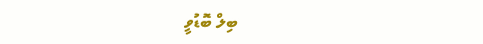ބިލް ބޮޑުވީ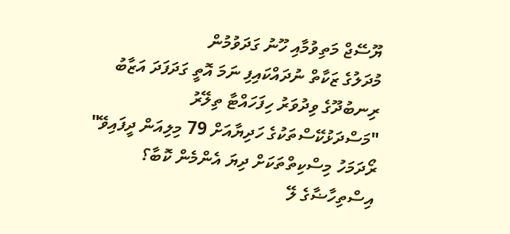ޔޫސޭޖް މަތިވުމާއި ހޫނު ގަދަވުމުން
މުދަލުގެ ޒަކާތް ނުދައްކައިފި ނަމަ އޮތީ ގަދަފަދަ އަޒާބު
ރިނބުދޫގެ ވިދުވަރު ހިފަހައްޓާ ތިލޭރު
"މަސްދަޅުކޭސްތަކުގެ ހަދިޔާއަށް 79 މިލިއަން ދީފައިވޭ"
ރޯދަމަހު މިސްކިތްތަކަށް ދިޔަ އެންމެން ކޮބާ؟
އިސްތިހާޟާގެ ލޭ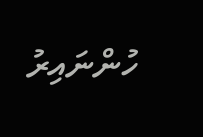ހުންނައިރު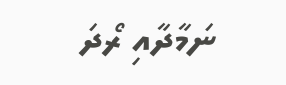ނަމާދާއި ރޯދަ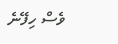ވެސް ހިފޭނެ